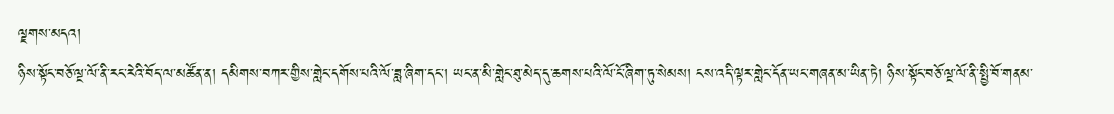ལྗགས་མདའ།
ཉིས་སྟོང་བཅོ་ལྔ་ལོ་ནི་རང་རེའི་བོད་ལ་མཚོན་ན། དམིགས་བཀར་གྱིས་གླེང་དགོས་པའི་ལོ་ཟླ་ཞིག་དང་། ཡང་ན་མི་གླེང་ཐུ་མེད་དུ་ཆགས་པའི་ལོ་ངོ་ཞིག་ཏུ་སེམས། ངས་འདི་ལྟར་གླེང་དོན་ཡང་གཞན་མ་ཡིན་ཏེ། ཉིས་སྟོང་བཅོ་ལྔ་ལོ་ནི་སྤྱི་བོ་གནམ་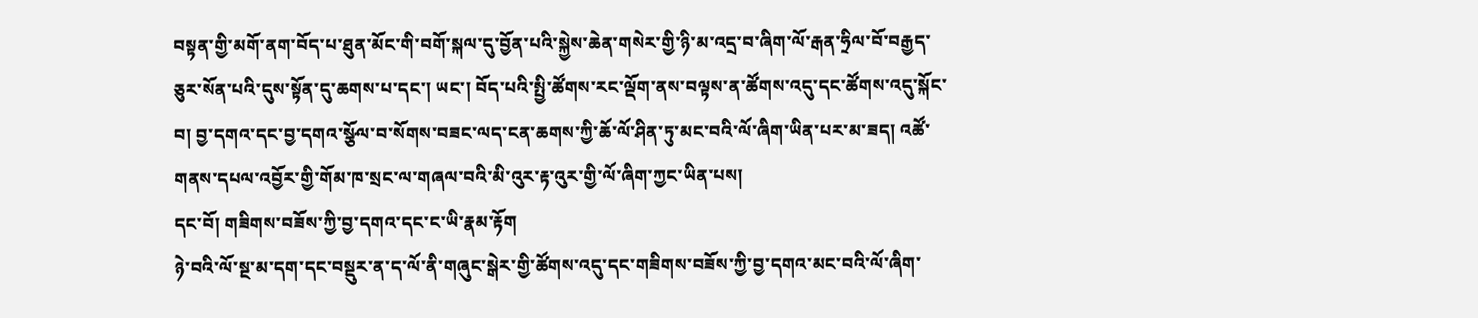བསྟན་གྱི་མགོ་ནག་བོད་པ་ཐུན་མོང་གི་བགོ་སྐལ་དུ་བྱོན་པའི་སྐྱེས་ཆེན་གསེར་གྱི་ཉི་མ་འདྲ་བ་ཞིག་ལོ་རྒན་ཧྲིལ་བོ་བརྒྱད་ཅུར་སོན་པའི་དུས་སྟོན་དུ་ཆགས་པ་དང་། ཡང་། བོད་པའི་སྤྱི་ཚོགས་རང་ལྡོག་ནས་བལྟས་ན་ཚོགས་འདུ་དང་ཚོགས་འདུ་སྐོང་བ། བྱ་དགའ་དང་བྱ་དགའ་སྩོལ་བ་སོགས་བཟང་ལད་ངན་ཆགས་ཀྱི་ཆོ་ལོ་ཤིན་ཏུ་མང་བའི་ལོ་ཞིག་ཡིན་པར་མ་ཟད། འཚོ་གནས་དཔལ་འབྱོར་གྱི་གོམ་ཁ་སྲང་ལ་གཞལ་བའི་མི་འུར་རྟ་འུར་གྱི་ལོ་ཞིག་ཀྱང་ཡིན་པས།
དང་བོ། གཟིགས་བཟོས་ཀྱི་བྱ་དགའ་དང་ང་ཡི་རྣམ་རྟོག
ཉེ་བའི་ལོ་སྔ་མ་དག་དང་བསྡུར་ན་ད་ལོ་ནི་གཞུང་སྒེར་གྱི་ཚོགས་འདུ་དང་གཟིགས་བཟོས་ཀྱི་བྱ་དགའ་མང་བའི་ལོ་ཞིག་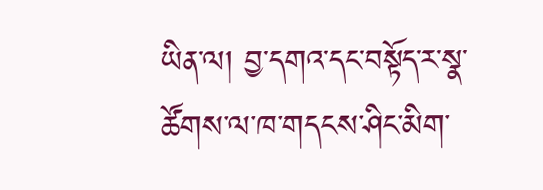ཡིན་ལ། བྱ་དགའ་དང་བསྟོད་ར་སྣ་ཚོགས་ལ་ཁ་གདངས་ཤིང་མིག་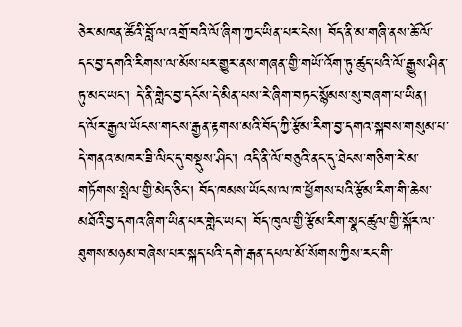ཅེར་མཁན་ཚོའི་བློ་ལ་འགྲོ་བའི་ལོ་ཞིག་ཀྱང་ཡིན་པར་ངེས། བོད་ནི་མ་གཞི་ནས་ཆོ་ལོ་དང་བྱ་དགའི་རིགས་ལ་མོས་པར་གྱུར་ནས་གཞན་གྱི་གཡོ་འོག་ཏུ་ཚུད་པའི་ལོ་རྒྱུས་ཤིན་ཏུ་མང་ཡང་། དེ་ནི་གླེང་བྱ་དངོས་དེ་མིན་པས་རེ་ཞིག་བཏང་སྙོམས་སུ་བཞག་པ་ཡིན།
ད་ལོར་རྒྱལ་ཡོངས་གངས་རྒྱན་རྟགས་མའི་བོད་ཀྱི་རྩོམ་རིག་བྱ་དགའ་སྐབས་གསུམ་པ་དེ་གནའ་མཁར་ཟི་ལིང་དུ་བསྡུས་ཤིང་། འདི་ནི་ལོ་བཅུའི་ནང་དུ་ཐེངས་གཅིག་རེ་མ་གཏོགས་སྤེལ་གྱི་མེད་ཅིང་། བོད་ཁམས་ཡོངས་ལ་ཁ་ཕྱོགས་པའི་རྩོམ་རིག་གི་ཆེས་མཐོའི་བྱ་དགའ་ཞིག་ཡིན་པར་གླེང་ཡང་། བོད་ཁུལ་གྱི་རྩོམ་རིག་སྣང་ཚུལ་གྱི་སྐོར་ལ་ཐུགས་མཉམ་བཞེས་པར་སྐད་པའི་དགེ་རྒན་དཔལ་མོ་སོགས་ཀྱིས་རང་གི་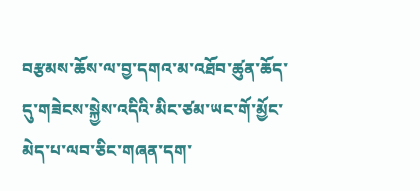བརྩམས་ཆོས་ལ་བྱ་དགའ་མ་འཐོབ་ཚུན་ཆོད་དུ་གཟེངས་སྐྱེས་འདིའི་མིང་ཙམ་ཡང་གོ་མྱོང་མེད་པ་ལབ་ཅིང་གཞན་དག་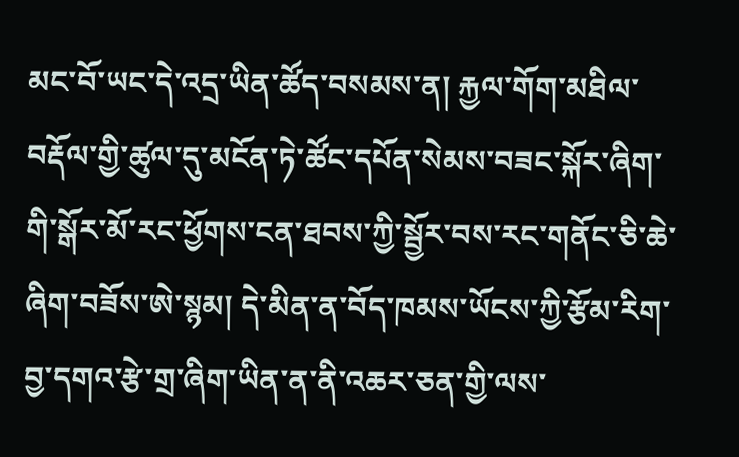མང་བོ་ཡང་དེ་འདྲ་ཡིན་ཚོད་བསམས་ན། རྐྱལ་གོག་མཐིལ་བརྡོལ་གྱི་ཚུལ་དུ་མངོན་ཏེ་ཚོང་དཔོན་སེམས་བཟང་སྐོར་ཞིག་གི་སྒོར་མོ་རང་ཕྱོགས་ངན་ཐབས་ཀྱི་སྦྱོར་བས་རང་གནོང་ཅི་ཆེ་ཞིག་བཟོས་ཨེ་སྙམ། དེ་མིན་ན་བོད་ཁམས་ཡོངས་ཀྱི་རྩོམ་རིག་བྱ་དགའ་རྩེ་གྲ་ཞིག་ཡིན་ན་ནི་འཆར་ཅན་གྱི་ལས་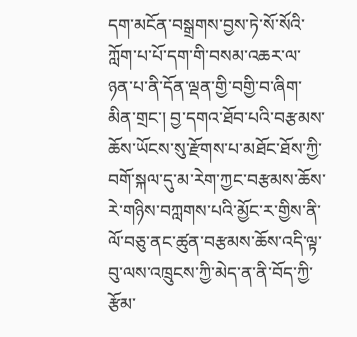དག་མངོན་བསྒྲགས་བྱས་ཏེ་སོ་སོའི་ཀློག་པ་པོ་དག་གི་བསམ་འཆར་ལ་ཉན་པ་ནི་དོན་ལྡན་གྱི་བགྱི་བ་ཞིག་མིན་གྲང་། བྱ་དགའ་ཐོབ་པའི་བརྩམས་ཆོས་ཡོངས་སུ་རྫོགས་པ་མཐོང་ཐོས་ཀྱི་བགོ་སྐལ་དུ་མ་རེག་ཀྱང་བརྩམས་ཆོས་རེ་གཉིས་བཀླགས་པའི་མྱོང་ར་གྱིས་ནི་ལོ་བཅུ་ནང་ཚུན་བརྩམས་ཆོས་འདི་ལྟ་བུ་ལས་འཁྲུངས་ཀྱི་མེད་ན་ནི་བོད་ཀྱི་རྩོམ་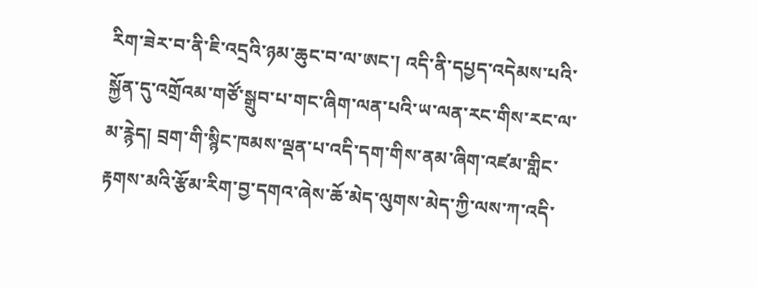རིག་ཟེར་བ་ནི་ཇི་འདྲའི་ཉམ་ཆུང་བ་ལ་ཨང་། འདི་ནི་དཔྱད་འདེམས་པའི་སྐྱོན་དུ་འགྲོའམ་གཙོ་སྒྲུབ་པ་གང་ཞིག་ལན་པའི་ཡ་ལན་རང་གིས་རང་ལ་མ་རྙེད། བྲག་གི་སྙིང་ཁམས་ལྡན་པ་འདི་དག་གིས་ནམ་ཞིག་འཛམ་གླིང་རྟགས་མའི་རྩོམ་རིག་བྱ་དགའ་ཞེས་ཆོ་མེད་ལུགས་མེད་ཀྱི་ལས་ཀ་འདི་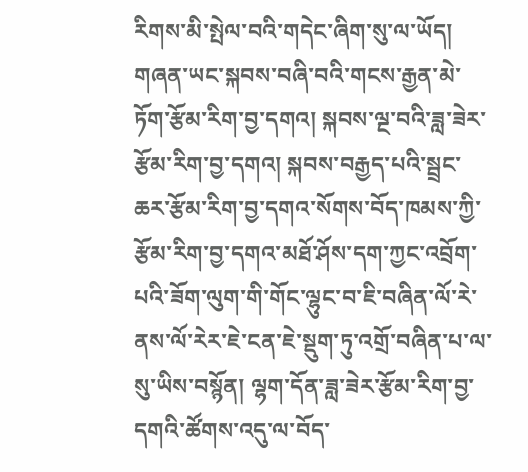རིགས་མི་སྤེལ་བའི་གདེང་ཞིག་སུ་ལ་ཡོད།
གཞན་ཡང་སྐབས་བཞི་བའི་གངས་རྒྱན་མེ་ཏོག་རྩོམ་རིག་བྱ་དགའ། སྐབས་ལྔ་བའི་ཟླ་ཟེར་རྩོམ་རིག་བྱ་དགའ། སྐབས་བརྒྱད་པའི་སྦྲང་ཆར་རྩོམ་རིག་བྱ་དགའ་སོགས་བོད་ཁམས་ཀྱི་རྩོམ་རིག་བྱ་དགའ་མཐོ་ཤོས་དག་ཀྱང་འབྲོག་པའི་ཟོག་ལུག་གི་གོང་ལྷུང་བ་ཇི་བཞིན་ལོ་རེ་ནས་ལོ་རེར་ཇེ་ངན་ཇེ་སྡུག་ཏུ་འགྲོ་བཞིན་པ་ལ་སུ་ཡིས་བསྙོན། ལྷག་དོན་ཟླ་ཟེར་རྩོམ་རིག་བྱ་དགའི་ཚོགས་འདུ་ལ་བོད་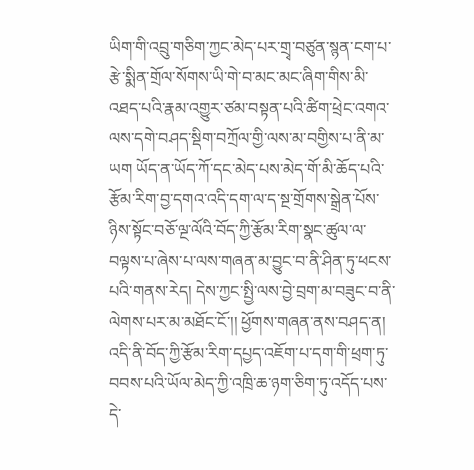ཡིག་གི་འབྲུ་གཅིག་ཀྱང་མེད་པར་གྲྭ་བཙུན་སྙན་ངག་པ་རྩེ་སྨིན་གྲོལ་སོགས་ཡི་གེ་བ་མང་མང་ཞིག་གིས་མི་འཐད་པའི་རྣམ་འགྱུར་ཙམ་བསྟན་པའི་ཚིག་ཕྲེང་འགའ་ལས་དགེ་བཤད་སྡིག་བཀྲོལ་གྱི་ལས་མ་བགྱིས་པ་ནི་མ་ཡག ཡོད་ན་ཡོད་ཀོ་དང་མེད་པས་མེད་གོ་མི་ཆོད་པའི་རྩོམ་རིག་བྱ་དགའ་འདི་དག་ལ་ད་སྔ་གྲོགས་སྒྲེན་པོས་ཉིས་སྟོང་བཅོ་ལྔ་ལོའི་བོད་ཀྱི་རྩོམ་རིག་སྣང་ཚུལ་ལ་བལྟས་པ་ཞེས་པ་ལས་གཞན་མ་བྱུང་བ་ནི་ཤིན་ཏུ་ཕངས་པའི་གནས་རེད། དེས་ཀྱང་སྤྱི་ལས་བྱེ་བྲག་མ་བཟུང་བ་ནི་ལེགས་པར་མ་མཐོང་ངོ་།། ཕྱོགས་གཞན་ནས་བཤད་ན། འདི་ནི་བོད་ཀྱི་རྩོམ་རིག་དཔྱད་འཇོག་པ་དག་གི་ཕྲག་ཏུ་བབས་པའི་ཡོལ་མེད་ཀྱི་འཁྲི་ཆ་ཉག་ཅིག་ཏུ་འདོད་པས་དེ་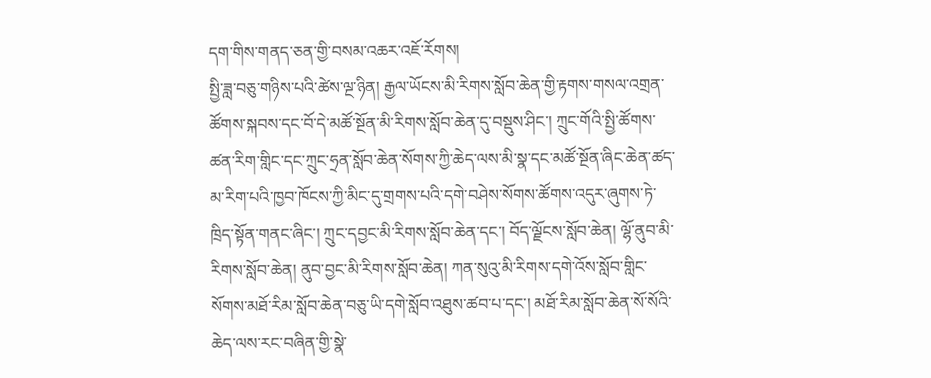དག་གིས་གནད་ཅན་གྱི་བསམ་འཆར་འཇོ་རོགས།
སྤྱི་ཟླ་བཅུ་གཉིས་པའི་ཚེས་ལྔ་ཉིན། རྒྱལ་ཡོངས་མི་རིགས་སློབ་ཆེན་གྱི་རྟགས་གསལ་འགྲན་ཚོགས་སྐབས་དང་བོ་དེ་མཚོ་སྔོན་མི་རིགས་སློབ་ཆེན་དུ་བསྡུས་ཤིང་། ཀྲུང་གོའི་སྤྱི་ཚོགས་ཚན་རིག་གླིང་དང་ཀྲུང་ཧྲན་སློབ་ཆེན་སོགས་ཀྱི་ཆེད་ལས་མི་སྣ་དང་མཚོ་སྔོན་ཞིང་ཆེན་ཚད་མ་རིག་པའི་ཁྱབ་ཁོངས་ཀྱི་མིང་དུ་གྲགས་པའི་དགེ་བཤེས་སོགས་ཚོགས་འདུར་ཞུགས་ཏེ་ཁྲིད་སྟོན་གནང་ཞིང་། ཀྲུང་དབྱང་མི་རིགས་སློབ་ཆེན་དང་། བོད་ལྗོངས་སློབ་ཆེན། ལྷོ་ནུབ་མི་རིགས་སློབ་ཆེན། ནུབ་བྱང་མི་རིགས་སློབ་ཆེན། ཀན་སུའུ་མི་རིགས་དགེ་འོས་སློབ་གླིང་སོགས་མཐོ་རིམ་སློབ་ཆེན་བཅུ་ཡི་དགེ་སློབ་འཐུས་ཚབ་པ་དང་། མཐོ་རིམ་སློབ་ཆེན་སོ་སོའི་ཆེད་ལས་རང་བཞིན་གྱི་སྣེ་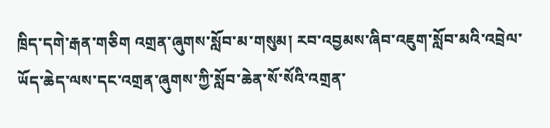ཁྲིད་དགེ་རྒན་གཅིག འགྲན་ཞུགས་སློབ་མ་གསུམ། རབ་འབྱམས་ཞིབ་འཇུག་སློབ་མའི་འབྲེལ་ཡོད་ཆེད་ལས་དང་འགྲན་ཞུགས་ཀྱི་སློབ་ཆེན་སོ་སོའི་འགྲན་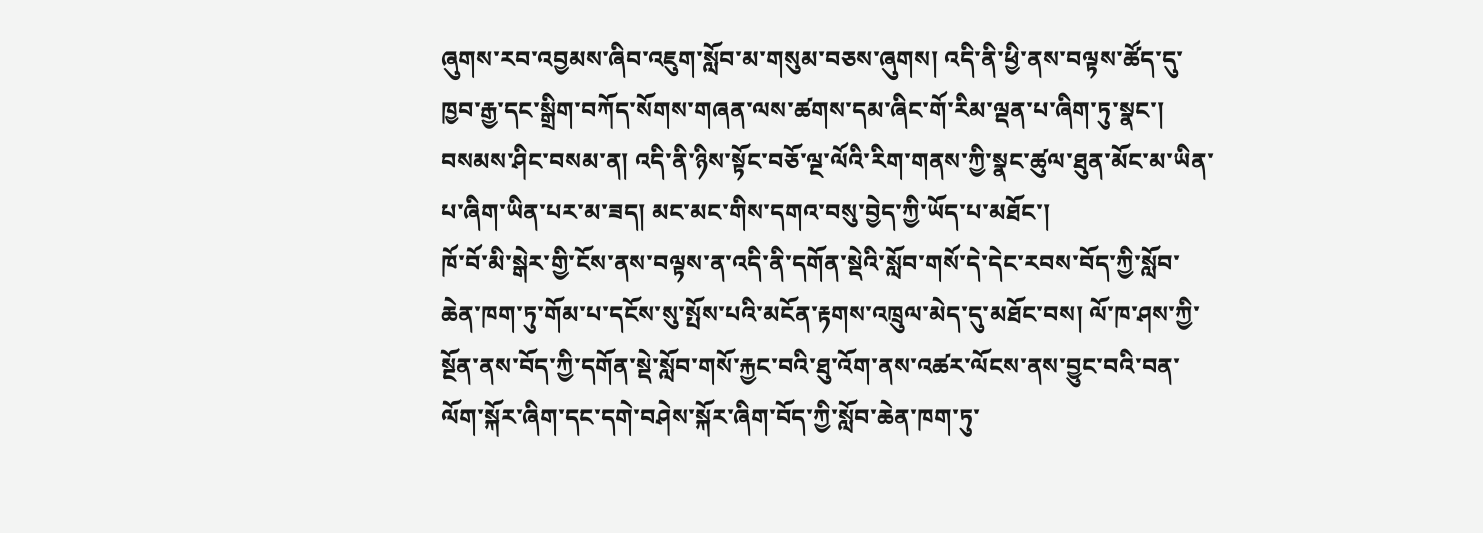ཞུགས་རབ་འབྱམས་ཞིབ་འཇུག་སློབ་མ་གསུམ་བཅས་ཞུགས། འདི་ནི་ཕྱི་ནས་བལྟས་ཚོད་དུ་ཁྱབ་རྒྱ་དང་སྒྲིག་བཀོད་སོགས་གཞན་ལས་ཚགས་དམ་ཞིང་གོ་རིམ་ལྡན་པ་ཞིག་ཏུ་སྣང་། བསམས་ཤིང་བསམ་ན། འདི་ནི་ཉིས་སྟོང་བཅོ་ལྔ་ལོའི་རིག་གནས་ཀྱི་སྣང་ཚུལ་ཐུན་མོང་མ་ཡིན་པ་ཞིག་ཡིན་པར་མ་ཟད། མང་མང་གིས་དགའ་བསུ་བྱེད་ཀྱི་ཡོད་པ་མཐོང་།
ཁོ་བོ་མི་སྒེར་གྱི་ངོས་ནས་བལྟས་ན་འདི་ནི་དགོན་སྡེའི་སློབ་གསོ་དེ་དེང་རབས་བོད་ཀྱི་སློབ་ཆེན་ཁག་ཏུ་གོམ་པ་དངོས་སུ་སྤོས་པའི་མངོན་རྟགས་འཁྲུལ་མེད་དུ་མཐོང་བས། ལོ་ཁ་ཤས་ཀྱི་སྔོན་ནས་བོད་ཀྱི་དགོན་སྡེ་སློབ་གསོ་རྐྱང་བའི་ཐུ་འོག་ནས་འཚར་ལོངས་ནས་བྱུང་བའི་བན་ལོག་སྐོར་ཞིག་དང་དགེ་བཤེས་སྐོར་ཞིག་བོད་ཀྱི་སློབ་ཆེན་ཁག་ཏུ་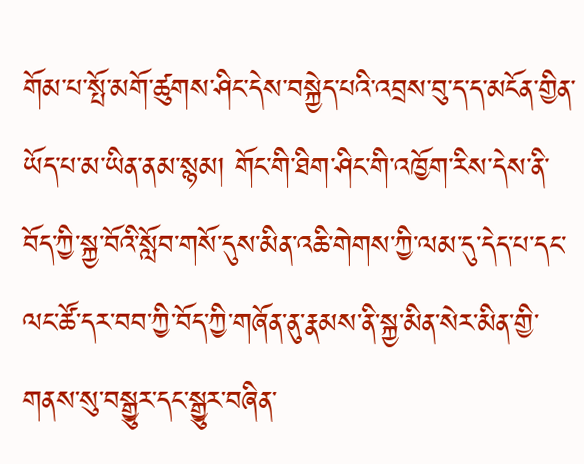གོམ་པ་སྤོ་མགོ་ཚུགས་ཤིང་དེས་བསྐྱེད་པའི་འབྲས་བུ་ད་ད་མངོན་གྱིན་ཡོད་པ་མ་ཡིན་ནམ་སྙམ། གོང་གི་ཐིག་ཤིང་གི་འཁྱོག་རིས་དེས་ནི་བོད་ཀྱི་སྐྱ་བོའི་སློབ་གསོ་དུས་མིན་འཆི་གེགས་ཀྱི་ལམ་དུ་དེད་པ་དང་ལང་ཚོ་དར་བབ་ཀྱི་བོད་ཀྱི་གཞོན་ནུ་རྣམས་ནི་སྐྱ་མིན་སེར་མིན་གྱི་གནས་སུ་བསྒྱུར་དང་སྒྱུར་བཞིན་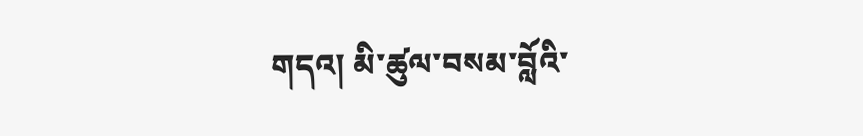གདའ། མི་ཚུལ་བསམ་བློའི་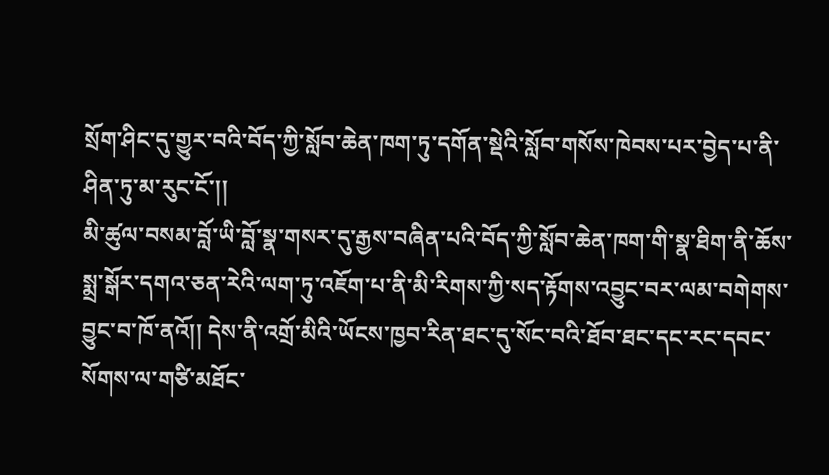སྲོག་ཤིང་དུ་གྱུར་བའི་བོད་ཀྱི་སློབ་ཆེན་ཁག་ཏུ་དགོན་སྡེའི་སློབ་གསོས་ཁེབས་པར་བྱེད་པ་ནི་ཤིན་ཏུ་མ་རུང་ངོ་།།
མི་ཚུལ་བསམ་བློ་ཡི་བློ་སྣ་གསར་དུ་རྒྱས་བཞིན་པའི་བོད་ཀྱི་སློབ་ཆེན་ཁག་གི་སྣ་ཐིག་ནི་ཆོས་སྨྲ་སྒོར་དགའ་ཅན་རེའི་ལག་ཏུ་འཇོག་པ་ནི་མི་རིགས་ཀྱི་སད་རྟོགས་འབྱུང་བར་ལམ་བགེགས་བྱུང་བ་ཁོ་ནའོ།། དེས་ནི་འགྲོ་མིའི་ཡོངས་ཁྱབ་རིན་ཐང་དུ་སོང་བའི་ཐོབ་ཐང་དང་རང་དབང་སོགས་ལ་གཙི་མཐོང་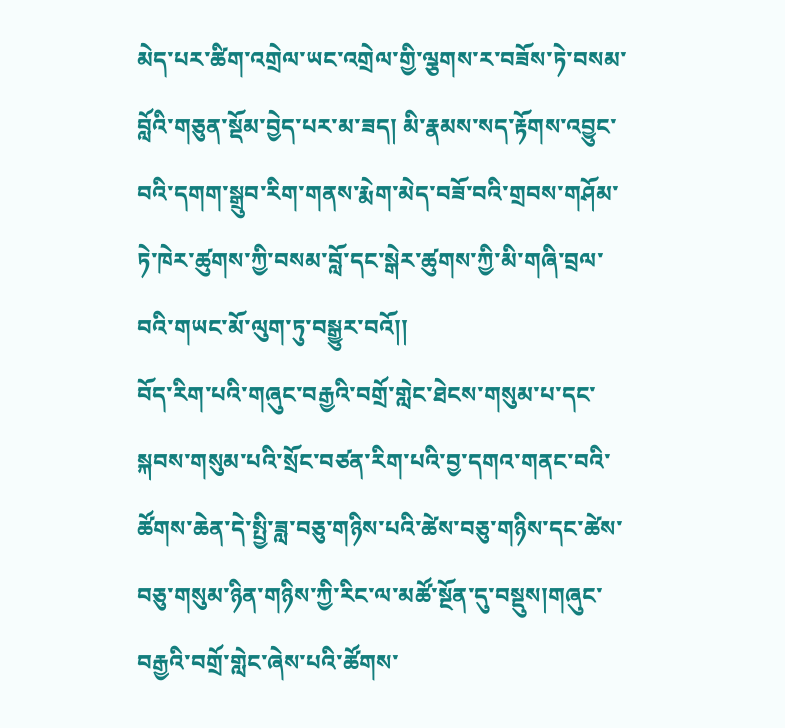མེད་པར་ཚིག་འགྲེལ་ཡང་འགྲེལ་གྱི་ལྕགས་ར་བཟོས་ཏེ་བསམ་བློའི་གཅུན་སྡོམ་བྱེད་པར་མ་ཟད། མི་རྣམས་སད་རྟོགས་འབྱུང་བའི་དགག་སྒྲུབ་རིག་གནས་རྨེག་མེད་བཟོ་བའི་གྲབས་གཤོམ་ཏེ་ཁེར་ཚུགས་ཀྱི་བསམ་བློ་དང་སྒེར་ཚུགས་ཀྱི་མི་གཞི་བྲལ་བའི་གཡང་མོ་ལུག་ཏུ་བསྒྱུར་བའོ།།
བོད་རིག་པའི་གཞུང་བརྒྱའི་བགྲོ་གླེང་ཐེངས་གསུམ་པ་དང་སྐབས་གསུམ་པའི་སྲོང་བཙན་རིག་པའི་བྱ་དགའ་གནང་བའི་ཚོགས་ཆེན་དེ་སྤྱི་ཟླ་བཅུ་གཉིས་པའི་ཚེས་བཅུ་གཉིས་དང་ཚེས་བཅུ་གསུམ་ཉིན་གཉིས་ཀྱི་རིང་ལ་མཚོ་སྔོན་དུ་བསྡུས།གཞུང་བརྒྱའི་བགྲོ་གླེང་ཞེས་པའི་ཚོགས་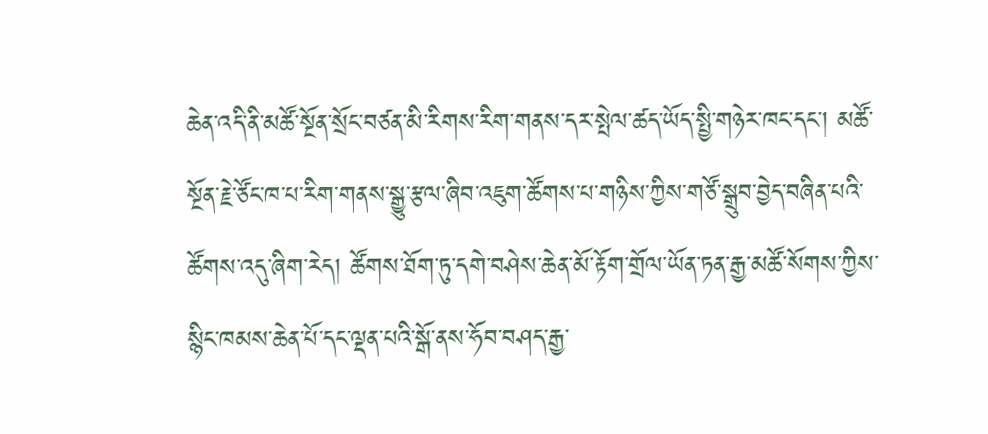ཆེན་འདི་ནི་མཚོ་སྔོན་སྲོང་བཙན་མི་རིགས་རིག་གནས་དར་སྤེལ་ཚད་ཡོད་སྤྱི་གཉེར་ཁང་དང་། མཚོ་སྔོན་རྗེ་ཙོང་ཁ་པ་རིག་གནས་སྒྱུ་རྩལ་ཞིབ་འཇུག་ཚོགས་པ་གཉིས་ཀྱིས་གཙོ་སྒྲུབ་བྱེད་བཞིན་པའི་ཚོགས་འདུ་ཞིག་རེད། ཚོགས་ཐོག་ཏུ་དགེ་བཤེས་ཆེན་མོ་རྟོག་གྲོལ་ཡོན་ཏན་རྒྱ་མཚོ་སོགས་ཀྱིས་སྙིང་ཁམས་ཆེན་པོ་དང་ལྡན་པའི་སྒོ་ནས་ཧོབ་བཤད་རྒྱ་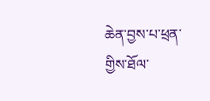ཆེན་བྱས་པ་ཕྲན་གྱིས་ཐོལ་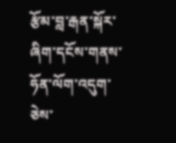རྩོམ་བླ་རྒན་སྐོར་ཞིག་དངོས་གནས་ཧོན་ལོག་འདུག་ཅེས་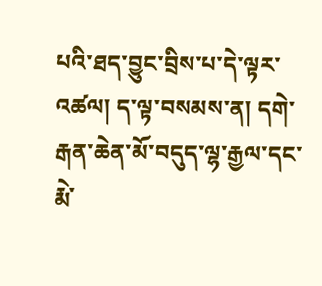པའི་ཐད་བྱུང་བྲིས་པ་དེ་ལྟར་འཚལ། ད་ལྟ་བསམས་ན། དགེ་རྒན་ཆེན་མོ་བདུད་ལྷ་རྒྱལ་དང་རྨེ་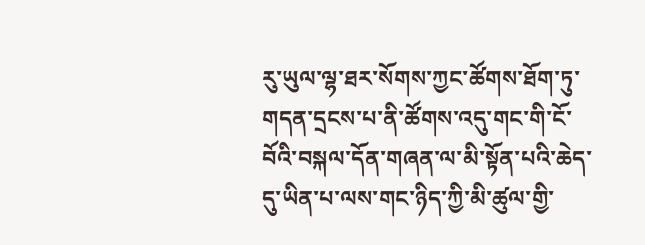རུ་ཡུལ་ལྷ་ཐར་སོགས་ཀྱང་ཚོགས་ཐོག་ཏུ་གདན་དྲངས་པ་ནི་ཚོགས་འདུ་གང་གི་ངོ་བོའི་བསྐལ་དོན་གཞན་ལ་མི་སྟོན་པའི་ཆེད་དུ་ཡིན་པ་ལས་གང་ཉིད་ཀྱི་མི་ཚུལ་གྱི་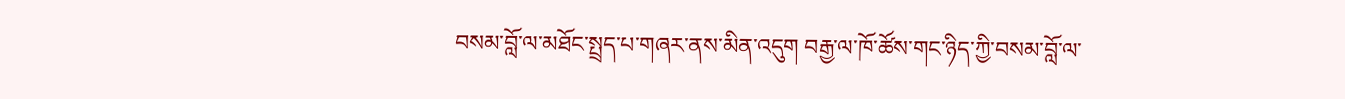བསམ་བློ་ལ་མཐོང་སྤྲད་པ་གཞར་ནས་མིན་འདུག བརྒྱ་ལ་ཁོ་ཚོས་གང་ཉིད་ཀྱི་བསམ་བློ་ལ་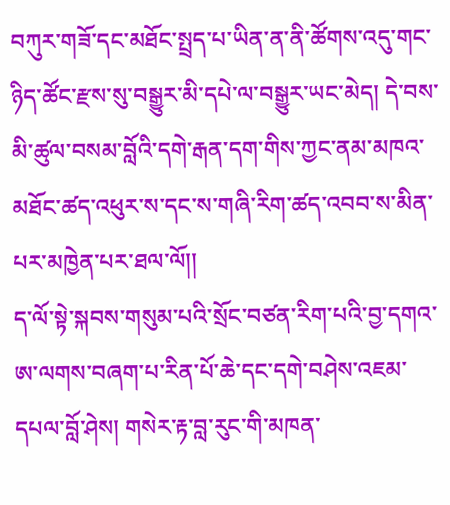བཀུར་གཟོ་དང་མཐོང་སྤྲད་པ་ཡིན་ན་ནི་ཚོགས་འདུ་གང་ཉིད་ཚོང་རྫས་སུ་བསྒྱུར་མི་དཔེ་ལ་བསྒྱུར་ཡང་མེད། དེ་བས་མི་ཚུལ་བསམ་བློའི་དགེ་རྒན་དག་གིས་ཀྱང་ནམ་མཁའ་མཐོང་ཚད་འཕུར་ས་དང་ས་གཞི་རིག་ཚད་འབབ་ས་མིན་པར་མཁྱེན་པར་ཐལ་ལོ།།
ད་ལོ་སྟེ་སྐབས་གསུམ་པའི་སྲོང་བཙན་རིག་པའི་བྱ་དགའ་ཨ་ལགས་བཞག་པ་རིན་པོ་ཆེ་དང་དགེ་བཤེས་འཇམ་དཔལ་བློ་ཤེས། གསེར་རྟ་བླ་རུང་གི་མཁན་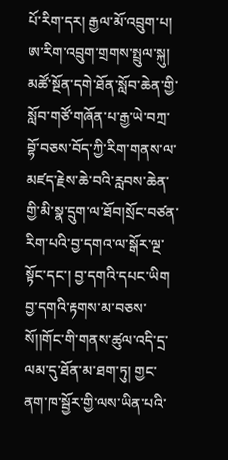པོ་རིག་དར། རྒྱལ་མོ་འབྲུག་པ། ཨ་རིག་འབྲུག་གྲགས་སྤྲུལ་སྐུ། མཚོ་སྔོན་དགེ་ཐོན་སློབ་ཆེན་གྱི་སློབ་གཙོ་གཞོན་པ་རྒྱ་ཡེ་བཀྲ་བྷོ་བཅས་བོད་ཀྱི་རིག་གནས་ལ་མཛད་རྗེས་ཆེ་བའི་རླབས་ཆེན་གྱི་མི་སྣ་དྲུག་ལ་ཐོབ།སྲོང་བཙན་རིག་པའི་བྱ་དགའ་ལ་སྒོར་ལྔ་སྟོང་དང་། བྱ་དགའི་དཔང་ཡིག བྱ་དགའི་རྟགས་མ་བཅས་སོ།།གོང་གི་གནས་ཚུལ་འདི་དྲ་ལམ་དུ་ཐོན་མ་ཐག་ཏུ། གྱང་ནག་ཁ་སྦྱོར་གྱི་ལས་ཡིན་པའི་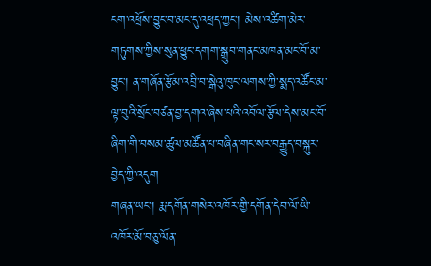ངག་འཕྲོས་བྱུང་བ་མང་དུ་འཕྲད་ཀྱང་། མེས་འཚིག་མེར་གཏུགས་ཀྱིས་སུན་ཕྱུང་དགག་སྒྲུབ་གནང་མཁན་མང་བོ་མ་བྱུང་། ན་གཞོན་རྩོམ་འབྲི་བ་སྒེའུ་ཁུང་ལགས་ཀྱི་སྨད་འཚོང་མ་ལྟ་བུའི་སྲོང་བཙན་བྱ་དགའ་ཞེས་པའི་འབོལ་རྩོལ་དེས་མང་བོ་ཞིག་གི་བསམ་ཚུལ་མཚོན་པ་བཞིན་གང་སར་བརྒྱུད་བསྐུར་བྱེད་ཀྱི་འདུག
གཞན་ཡང་། རྨ་དགོན་གསེར་འཁོར་གྱི་དགོན་དེབ་ལོ་ཡི་འཁོར་མོ་བཅུ་ལོན་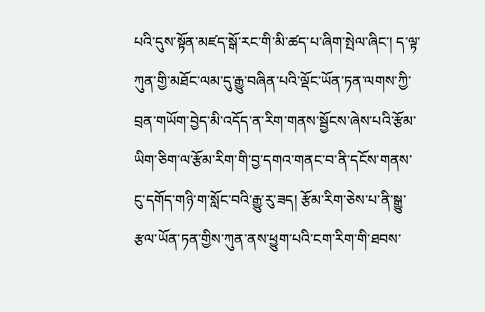པའི་དུས་སྟོན་མཛད་སྒོ་རང་གི་མི་ཚད་པ་ཞིག་སྤེལ་ཞིང་། ད་ལྟ་ཀུན་གྱི་མཐོང་ལམ་དུ་རྒྱུ་བཞིན་པའི་ལྡོང་ཡོན་ཏན་ལགས་ཀྱི་བྲན་གཡོག་བྱེད་མི་འདོད་ན་རིག་གནས་སྦྱོངས་ཞེས་པའི་རྩོམ་ཡིག་ཅིག་ལ་རྩོམ་རིག་གི་བྱ་དགའ་གནང་བ་ནི་དངོས་གནས་ངུ་དགོད་གཉི་ག་སློང་བའི་རྒྱུ་རུ་ཟད། རྩོམ་རིག་ཅེས་པ་ནི་སྒྱུ་རྩལ་ཡོན་ཏན་གྱིས་ཀུན་ནས་ཕྱུག་པའི་ངག་རིག་གི་ཐབས་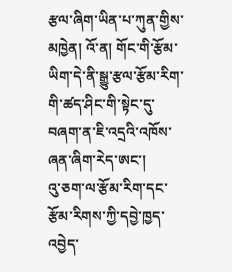རྩལ་ཞིག་ཡིན་པ་ཀུན་གྱིས་མཁྱེན། འོ་ན། གོང་གི་རྩོམ་ཡིག་དེ་ནི་སྒྱུ་རྩལ་རྩོམ་རིག་གི་ཚད་ཤིང་གི་སྟེང་དུ་བཞག་ན་ཇི་འདྲའི་འཁོས་ཞན་ཞིག་རེད་ཨང་།
འུ་ཅག་ལ་རྩོམ་རིག་དང་རྩོམ་རིགས་ཀྱི་དབྱེ་ཁྱད་འབྱེད་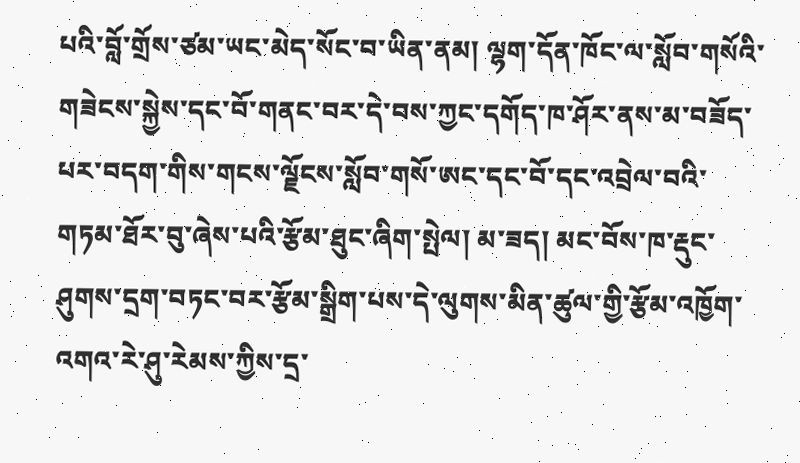པའི་བློ་གྲོས་ཙམ་ཡང་མེད་སོང་བ་ཡིན་ནམ། ལྷག་དོན་ཁོང་ལ་སློབ་གསོའི་གཟེངས་སྐྱེས་དང་བོ་གནང་བར་དེ་བས་ཀྱང་དགོད་ཁ་ཤོར་ནས་མ་བཟོད་པར་བདག་གིས་གངས་ལྗོངས་སློབ་གསོ་ཨང་དང་བོ་དང་འབྲེལ་བའི་གཏམ་ཐོར་བུ་ཞེས་པའི་རྩོམ་ཐུང་ཞིག་སྤེལ། མ་ཟད། མང་བོས་ཁ་རྡུང་ཤུགས་དྲག་བཏང་བར་རྩོམ་སྒྲིག་པས་དེ་ལུགས་མིན་ཚུལ་གྱི་རྩོམ་འཁྱོག་འགའ་རེ་ཤུ་རེམས་ཀྱིས་དྲ་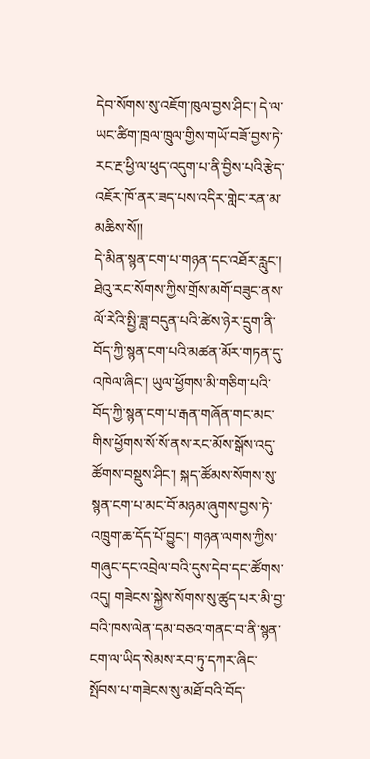དེབ་སོགས་སུ་འཇོག་ཁུལ་བྱས་ཤིང་། དེ་ལ་ཡང་ཚིག་ཁྲལ་ཁྲུལ་གྱིས་གཡོ་བཟོ་བྱས་ཏེ་རང་རྔ་ཕྱི་ལ་ཕུད་འདུག་པ་ནི་བྱིས་པའི་རྩེད་འཇོར་ཁོ་ནར་ཟད་པས་འདིར་གླེང་རན་མ་མཆིས་སོ།།
དེ་མིན་སྙན་ངག་པ་གཉན་དང་འཐོར་རླུང་། ཐེའུ་རང་སོགས་ཀྱིས་གྲོས་མགོ་བཟུང་ནས་ལོ་རེའི་སྤྱི་ཟླ་བདུན་པའི་ཚེས་ཉེར་དྲུག་ནི་བོད་ཀྱི་སྙན་ངག་པའི་མཚན་མོར་གཏན་དུ་འཁེལ་ཞིང་། ཡུལ་ཕྱོགས་མི་གཅིག་པའི་བོད་ཀྱི་སྙན་ངག་པ་རྒན་གཞོན་གང་མང་གིས་ཕྱོགས་སོ་སོ་ནས་རང་མོས་སྒོས་འདུ་ཚོགས་བསྡུས་ཤིང་། སྐད་ཚོམས་སོགས་སུ་སྙན་ངག་པ་མང་བོ་མཉམ་ཞུགས་བྱས་ཏེ་འཁྲུག་ཆ་དོད་པོ་བྱུང་། གཉན་ལགས་ཀྱིས་གཞུང་དང་འབྲེལ་བའི་དུས་དེབ་དང་ཚོགས་འདུ། གཟེངས་སྐྱེས་སོགས་སུ་ཚུད་པར་མི་བྱ་བའི་ཁས་ལེན་དམ་བཅའ་གནང་བ་ནི་སྙན་ངག་ལ་ཡིད་སེམས་རབ་ཏུ་དཀར་ཞིང་སྤོབས་པ་གཟེངས་སུ་མཐོ་བའི་བོད་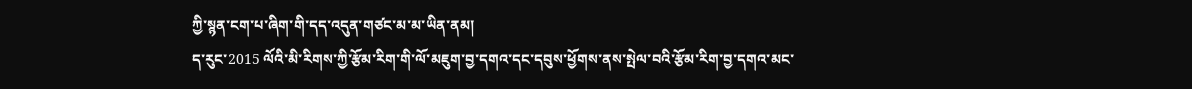ཀྱི་སྙན་ངག་པ་ཞིག་གི་དད་འདུན་གཙང་མ་མ་ཡིན་ནམ།
ད་རུང་2015 ལོའི་མི་རིགས་ཀྱི་རྩོམ་རིག་གི་ལོ་མཇུག་བྱ་དགའ་དང་དབུས་ཕྱོགས་ནས་སྤེལ་བའི་རྩོམ་རིག་བྱ་དགའ་མང་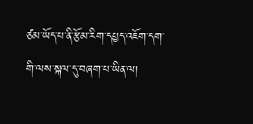ཙམ་ཡོད་པ་ནི་རྩོམ་རིག་དཔྱད་འཇོག་དག་གི་ལས་སྐལ་དུ་བཞག་པ་ཡིན་ལ།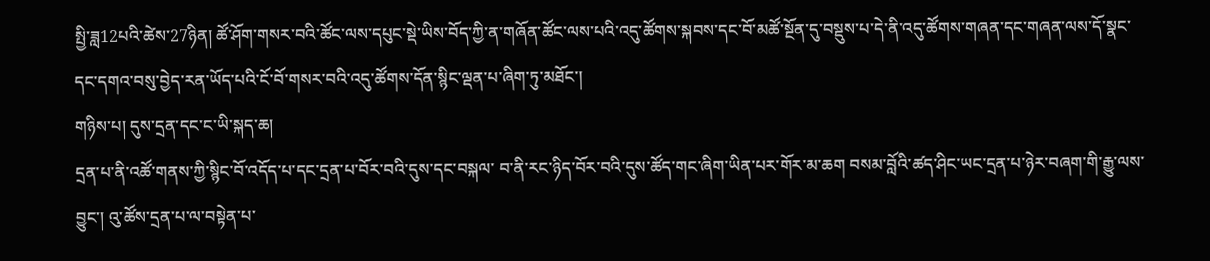སྤྱི་ཟླ12པའི་ཚེས་27ཉིན། ཚོ་ཤོག་གསར་བའི་ཚོང་ལས་དཔུང་སྡེ་ཡིས་བོད་ཀྱི་ན་གཞོན་ཚོང་ལས་པའི་འདུ་ཚོགས་སྐབས་དང་བོ་མཚོ་སྔོན་དུ་བསྡུས་པ་དེ་ནི་འདུ་ཚོགས་གཞན་དང་གཞན་ལས་དོ་སྣང་དང་དགའ་བསུ་བྱེད་རན་ཡོད་པའི་ངོ་བོ་གསར་བའི་འདུ་ཚོགས་དོན་སྙིང་ལྡན་པ་ཞིག་ཏུ་མཐོང་།
གཉིས་པ། དུས་དྲན་དང་ང་ཡི་སྐད་ཆ།
དྲན་པ་ནི་འཚོ་གནས་ཀྱི་སྙིང་བོ་འདོད་པ་དང་དྲན་པ་བོར་བའི་དུས་དང་བསྐལ་ བ་ནི་རང་ཉིད་བོར་བའི་དུས་ཚོད་གང་ཞིག་ཡིན་པར་གོར་མ་ཆག བསམ་བློའི་ཚད་ཤིང་ཡང་དྲན་པ་ཉེར་བཞག་གི་རྒྱུ་ལས་བྱུང་། འུ་ཚོས་དྲན་པ་ལ་བསྟེན་པ་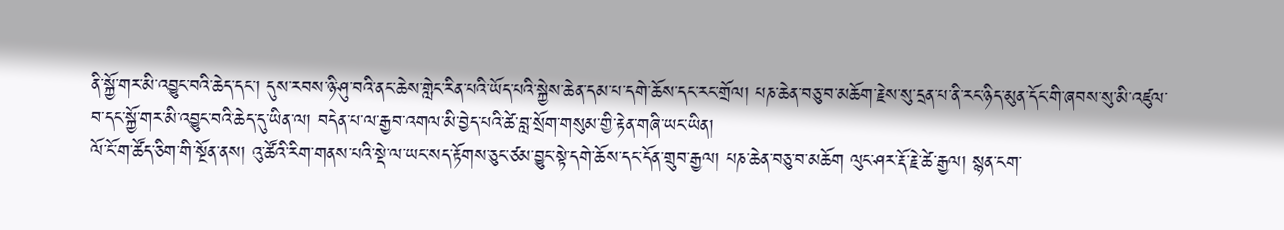ནི་སྐྱོ་གར་མི་འབྱུང་བའི་ཆེད་དང་། དུས་རབས་ཉི་ཤུ་བའི་ནང་ཆེས་གླེང་རིན་པའི་ཡོད་པའི་སྐྱེས་ཆེན་དམ་པ་དགེ་ཆོས་དང་རང་གྲོལ། པཎ་ཆེན་བཅུ་བ་མཆོག་རྗེས་སུ་དྲན་པ་ནི་རང་ཉིད་མུན་དོང་གི་ཞབས་སུ་མི་འཛུལ་བ་དང་སྐྱོ་གར་མི་འབྱུང་བའི་ཆེད་དུ་ཡིན་ལ། བདེན་པ་ལ་རྒྱབ་འགལ་མི་བྱེད་པའི་ཚེ་བླ་སྲོག་གསུམ་གྱི་རྟེན་གཞི་ཡང་ཡིན།
ལོ་ངོ་ག་ཚོད་ཅིག་གི་སྔོན་ནས། འུ་ཚོའི་རིག་གནས་པའི་སྡེ་ལ་ཡང་སད་རྟོགས་ཅུང་ཙམ་བྱུང་སྟེ་དགེ་ཆོས་དང་དོན་གྲུབ་རྒྱལ། པཎ་ཆེན་བཅུ་བ་མཆོག ལུང་ཤར་རྡོ་རྗེ་ཚེ་རྒྱལ། སྙན་ངག་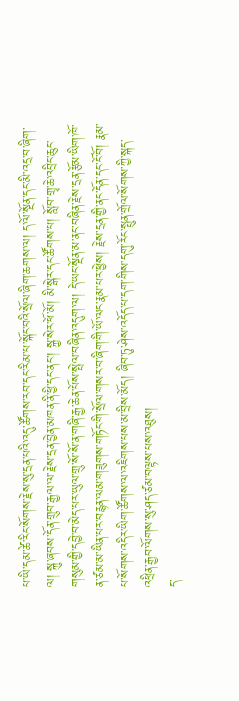པ་ཡི་དམ་ཚེ་རིང་སོགས་རྗེས་སུ་དྲན་པའི་འདུ་ཚོགས་རབ་དང་རིམ་པ་སྐོང་བའི་སྲོལ་ཞིག་ཆགས་ལ། ད་ལོ་སྔོན་དང་མི་འདྲ་བ་ཞིག་ལ། སྐུ་ཞབས་དོན་གྲུབ་རྒྱལ་ལ་རྗེས་དྲན་བྱེན་མཁན་ནི་ཕྱི་དང་ནང་། སྐྱ་སེར་ཕོ་མོ། མི་སྒེར་དང་ཚོགས་པ། སློབ་གྲྭ་ཆེ་འབྲིང་ཆུང་གསུམ་གྱི་དབྱེ་བ་མེད་པར་ཡུལ་གྲུ་སོ་སོ་ན་གཞི་རྒྱ་ཆེན་པོས་སྤེལ་བཞིན་འདུག་ལ། དེ་ཡང་སྔོན་མ་ནང་བཞིན་རྗེས་དྲན་རྩོམ་ཡིག་ཁོ་ན་ཙམ་མ་ཡིན་པར་བརྙན་ལམ་གཟུགས་གཏོང་གི་སྲོལ་གསར་བ་ཞིག་གི་ཡོ་ལང་རྣམ་པར་ཕྱེས། རྗེས་དྲན་གྱི་ནང་དོན་དང་ངོ་བོ། རྣམ་པ་སོགས་འདིར་ཡིག་ཚོགས་ལ་འཇིགས་པས་མ་བྲིས་མོད། ཞིབ་ཏུ་ཤེས་འདོད་པ་དག་གིས་དགུ་རོང་སྤུན་གྲོལ་སོགས་ཀྱི་སྐད་འཕྲིན་རྒྱབ་ལོགས་སུ་ཤད་ཙམ་བལྟས་པས་འཐུས།
ད་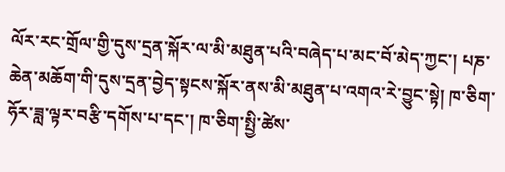ལོར་རང་གྲོལ་གྱི་དུས་དྲན་སྐོར་ལ་མི་མཐུན་པའི་བཞེད་པ་མང་བོ་མེད་ཀྱང་། པཎ་ཆེན་མཆོག་གི་དུས་དྲན་བྱེད་སྟངས་སྐོར་ནས་མི་མཐུན་པ་འགའ་རེ་བྱུང་སྟེ། ཁ་ཅིག་ཧོར་ཟླ་ལྟར་བརྩི་དགོས་པ་དང་། ཁ་ཅིག་སྤྱི་ཚེས་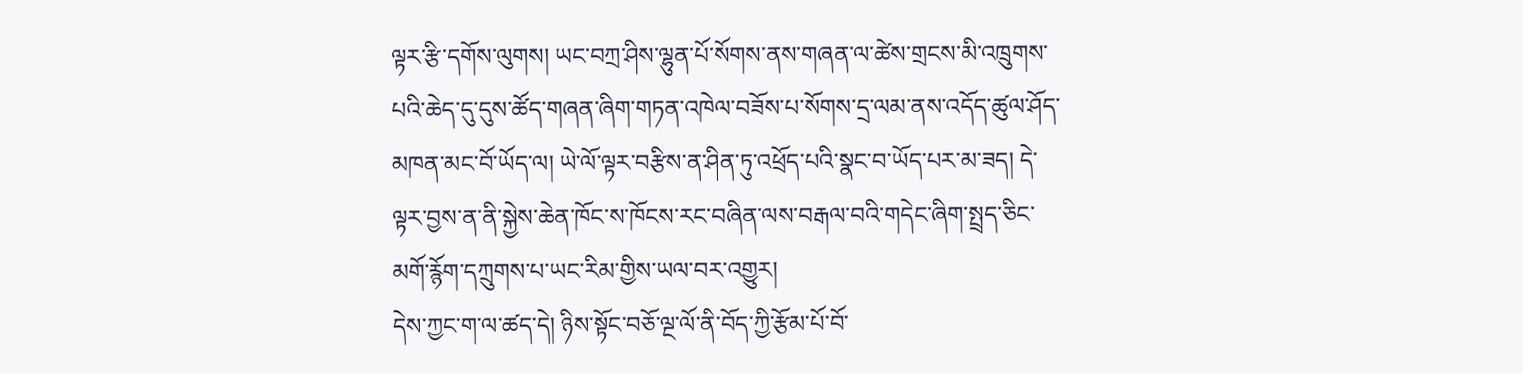ལྟར་རྩི་དགོས་ལུགས། ཡང་བཀྲ་ཤིས་ལྷུན་པོ་སོགས་ནས་གཞན་ལ་ཚེས་གྲངས་མི་འཁྲུགས་པའི་ཆེད་དུ་དུས་ཚོད་གཞན་ཞིག་གཏན་འཁེལ་བཟོས་པ་སོགས་དྲ་ལམ་ནས་འདོད་ཚུལ་ཤོད་མཁན་མང་བོ་ཡོད་ལ། ཡེ་ལོ་ལྟར་བརྩིས་ན་ཤིན་ཏུ་འཕྲོད་པའི་སྣང་བ་ཡོད་པར་མ་ཟད། དེ་ལྟར་བྱས་ན་ནི་སྐྱེས་ཆེན་ཁོང་ས་ཁོངས་རང་བཞིན་ལས་བརྒལ་བའི་གདེང་ཞིག་སྤྲད་ཅིང་མགོ་རྙོག་དཀྲུགས་པ་ཡང་རིམ་གྱིས་ཡལ་བར་འགྱུར།
དེས་ཀྱང་ག་ལ་ཚད་དེ། ཉིས་སྟོང་བཅོ་ལྔ་ལོ་ནི་བོད་ཀྱི་རྩོམ་པོ་བོ་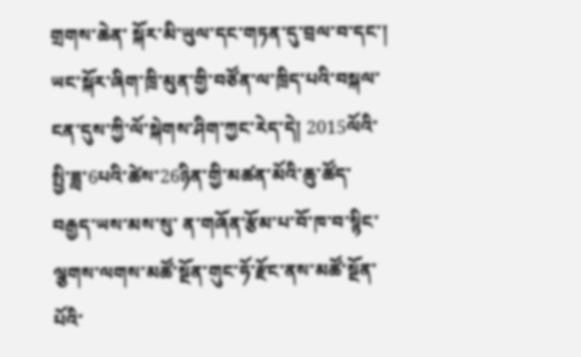གྲགས་ཆེན་ སྐོར་མི་ཡུལ་དང་གཏན་དུ་བྲལ་བ་དང་། ཡང་སྐོར་ཞིག་ཁྲི་མུན་གྱི་བཙོན་ལ་ཁྲིད་པའི་བསྐལ་ངན་དུས་ཀྱི་ལོ་སྐེགས་ཤིག་ཀྱང་རེད་དེ། 2015ལོའི་སྤྱི་ཟླ་6པའི་ཚེས་26ཉིན་གྱི་མཚན་མོའི་ཆུ་ཚོད་བརྒྱད་ཡས་མས་སུ་ ན་གཞོན་རྩོམ་པ་བོ་ཁ་བ་སྙིང་ལྕགས་ལགས་མཚོ་སྔོན་གུང་ཧོ་རྫོང་ནས་མཚོ་སྔོན་པོའི་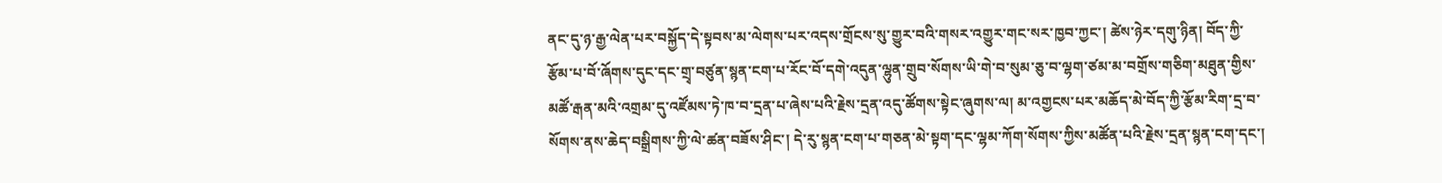ནང་དུ་ཉ་རྒྱ་ལེན་པར་བསྐྱོད་དེ་སྟབས་མ་ལེགས་པར་འདས་གྲོངས་སུ་གྱུར་བའི་གསར་འགྱུར་གང་སར་ཁྱབ་ཀྱང་། ཚེས་ཉེར་དགུ་ཉིན། བོད་ཀྱི་རྩོམ་པ་བོ་ཞོགས་དུང་དང་གྲྭ་བཙུན་སྙན་ངག་པ་རོང་བོ་དགེ་འདུན་ལྷུན་གྲུབ་སོགས་ཡི་གེ་བ་སུམ་ཅུ་བ་ལྷག་ཙམ་མ་བགྲོས་གཅིག་མཐུན་གྱིས་མཚོ་རྒན་མའི་འགྲམ་དུ་འཛོམས་ཏེ་ཁ་བ་དྲན་པ་ཞེས་པའི་རྗེས་དྲན་འདུ་ཚོགས་སྟེང་ཞུགས་ལ། མ་འགྱངས་པར་མཆོད་མེ་བོད་ཀྱི་རྩོམ་རིག་དྲ་བ་སོགས་ནས་ཆེད་བསྒྲིགས་ཀྱི་ལེ་ཚན་བཟོས་ཤིང་། དེ་རུ་སྙན་ངག་པ་གཅན་མེ་སྟག་དང་ལྷམ་ཀོག་སོགས་ཀྱིས་མཚོན་པའི་རྗེས་དྲན་སྙན་ངག་དང་།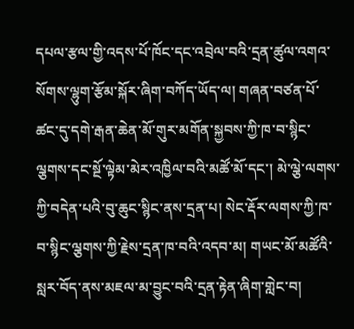དཔལ་རྩལ་གྱི་འདས་པོ་ཁོང་དང་འབྲེལ་བའི་དྲན་ཚུལ་འགའ་སོགས་ལྷུག་རྩོམ་སྐོར་ཞིག་བཀོད་ཡོད་ལ། གཞན་བཙན་པོ་ཚང་དུ་དགེ་རྒན་ཆེན་མོ་གུར་མགོན་སྐྱབས་ཀྱི་ཁ་བ་སྙིང་ལྕགས་དང་སྔོ་ལྟེམ་མེར་འཁྱིལ་བའི་མཚོ་མོ་དང་། མེ་ལྕེ་ལགས་ཀྱི་བདེན་པའི་བུ་ཆུང་སྙིང་ནས་དྲན་པ། སེང་རྡོར་ལགས་ཀྱི་ཁ་བ་སྙིང་ལྕགས་ཀྱི་རྗེས་དྲན་ཁ་བའི་འདབ་མ། གཡང་མོ་མཚོའི་སླར་བོད་ནས་མཇལ་མ་བྱུང་བའི་དྲན་རྟེན་ཞིག་གླེང་བ།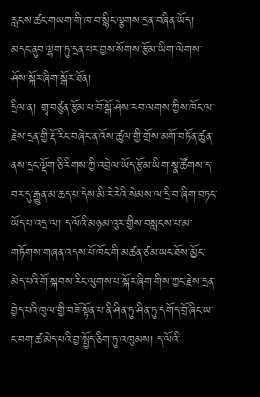རླངས་ཚང་གཡག་གི་ཁ་བ་སྙིང་ལྕགས་དྲན་བཞིན་ཡོད། མདང་ནུབ་ལྷག་ཏུ་དྲན་པར་བྱས་སོགས་རྩོམ་ཡིག་ལེགས་ཤོས་སྐོར་ཞིག་སྒོར་ཐོན།
དྲིལ་ན། གྲྭ་བཙུན་རྩོམ་པ་བོ་སྒོ་ཤེས་རབ་ལགས་ཀྱིས་ཁོང་ལ་རྗེས་དྲན་གྱི་རྡོ་རིང་བཞེང་ན་འོས་ཚུལ་གྱི་གྲོས་མགོ་བཏོན་ཚུན་ནས་དྲང་ལྡོག་ཅི་རིགས་ཀྱི་འབྲེལ་ཡོད་རྩོམ་ཡིག་སྣ་ཚོགས་ད་བར་དུ་རྒྱུན་མ་ཆད་པ་དེས་མི་རེ་རེའི་སེམས་ལ་དྲི་བ་ཞིག་བཏང་ཡོད་པ་འདྲ་ལ། ད་ལོའི་མཉམ་འུར་གྱིས་བསླངས་པ་མ་གཏོགས་གཞན་འདས་པོ་ཁོང་གི་མཚན་ཙམ་ཡང་ཐོས་མྱོང་མེད་པའི་གོ་སྐབས་རིང་ལུགས་པ་སྐོར་ཞིག་གིས་ཀྱང་རྗེས་དྲན་བྱེད་པའི་ཁུལ་གྱི་བཟོ་སྟོན་པ་ནི་ཤིན་ཏུ་ཤིན་ཏུ་དགོད་བྲོ་ཞིང་ཡ་ང་བག་ཚ་མེད་པའི་བྱ་སྤྱོད་ཅིག་ཏུ་འཁུམས། ད་ལོའི་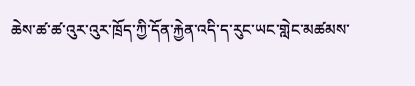ཆེས་ཚ་ཚ་འུར་འུར་ཁྲོད་ཀྱི་དོན་རྐྱེན་འདི་ད་རུང་ཡང་གླེང་མཚམས་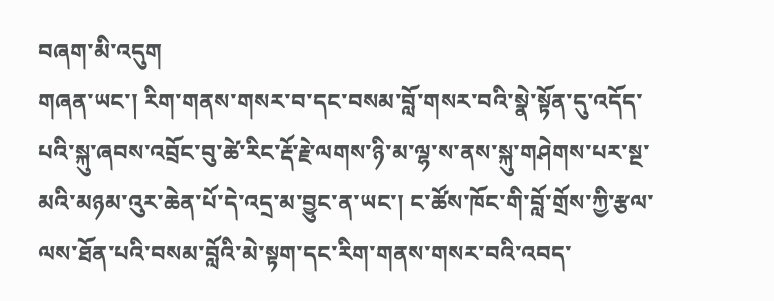བཞག་མི་འདུག
གཞན་ཡང་། རིག་གནས་གསར་བ་དང་བསམ་བློ་གསར་བའི་སྣེ་སྟོན་དུ་འདོད་པའི་སྐུ་ཞབས་འབྲོང་བུ་ཚེ་རིང་རྡོ་རྗེ་ལགས་ཉི་མ་ལྷ་ས་ནས་སྐུ་གཤེགས་པར་སྔ་མའི་མཉམ་འུར་ཆེན་པོ་དེ་འདྲ་མ་བྱུང་ན་ཡང་། ང་ཚོས་ཁོང་གི་བློ་གྲོས་ཀྱི་རྩལ་ལས་ཐོན་པའི་བསམ་བློའི་མེ་སྟག་དང་རིག་གནས་གསར་བའི་འབད་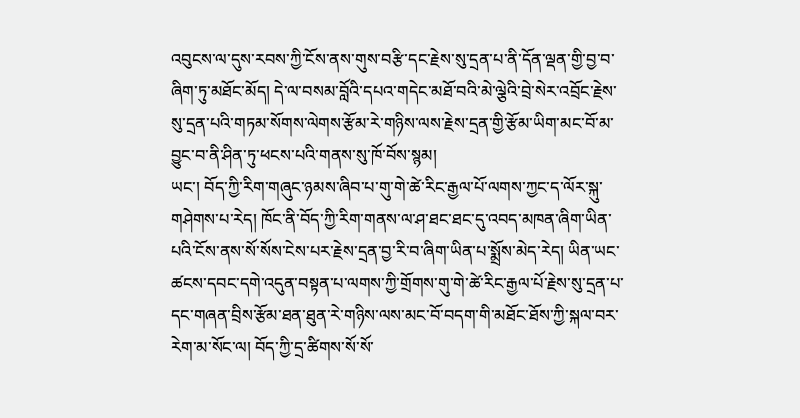འབུངས་ལ་དུས་རབས་ཀྱི་ངོས་ནས་གུས་བརྩི་དང་རྗེས་སུ་དྲན་པ་ནི་དོན་ལྡན་གྱི་བྱ་བ་ཞིག་ཏུ་མཐོང་མོད། དེ་ལ་བསམ་བློའི་དཔའ་གདེང་མཐོ་བའི་མེ་ལྕེའི་བྲེ་སེར་འབྲོང་རྗེས་སུ་དྲན་པའི་གཏམ་སོགས་ལེགས་རྩོམ་རེ་གཉིས་ལས་རྗེས་དྲན་གྱི་རྩོམ་ཡིག་མང་བོ་མ་བྱུང་བ་ནི་ཤིན་ཏུ་ཕངས་པའི་གནས་སུ་ཁོ་བོས་སྙམ།
ཡང་། བོད་ཀྱི་རིག་གཞུང་ཉམས་ཞིབ་པ་གུ་གེ་ཚེ་རིང་རྒྱལ་པོ་ལགས་ཀྱང་ད་ལོར་སྐུ་གཤེགས་པ་རེད། ཁོང་ནི་བོད་ཀྱི་རིག་གནས་ལ་ཤ་ཐང་ཐང་དུ་འབད་མཁན་ཞིག་ཡིན་པའི་ངོས་ནས་སོ་སོས་ངེས་པར་རྗེས་དྲན་བྱ་རི་བ་ཞིག་ཡིན་པ་སྨྲོས་མེད་རེད། ཡིན་ཡང་ཚངས་དབང་དགེ་འདུན་བསྟན་པ་ལགས་ཀྱི་གྲོགས་གུ་གེ་ཚེ་རིང་རྒྱལ་པོ་རྗེས་སུ་དྲན་པ་དང་གཞན་བྲིས་རྩོམ་ཐན་ཐུན་རེ་གཉིས་ལས་མང་བོ་བདག་གི་མཐོང་ཐོས་ཀྱི་སྐལ་བར་རེག་མ་སོང་ལ། བོད་ཀྱི་དྲ་ཚིགས་སོ་སོ་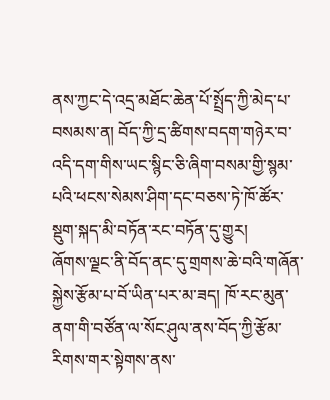ནས་ཀྱང་དེ་འདྲ་མཐོང་ཆེན་པོ་སྤྲོད་ཀྱི་མེད་པ་བསམས་ན། བོད་ཀྱི་དྲ་ཚིགས་བདག་གཉེར་བ་འདི་དག་གིས་ཡང་སྙིང་ཅི་ཞིག་བསམ་གྱི་སྙམ་པའི་ཕངས་སེམས་ཤིག་དང་བཅས་ཏེ་ཁོ་ཚོར་སྡུག་སྐད་མི་བཏོན་རང་བཏོན་དུ་གྱུར།
ཞོགས་ལྗང་ནི་བོད་ནང་དུ་གྲགས་ཆེ་བའི་གཞོན་སྐྱེས་རྩོམ་པ་བོ་ཡིན་པར་མ་ཟད། ཁོ་རང་མུན་ནག་གི་བཙོན་ལ་སོང་ཤུལ་ནས་བོད་ཀྱི་རྩོམ་རིགས་གར་སྟེགས་ནས་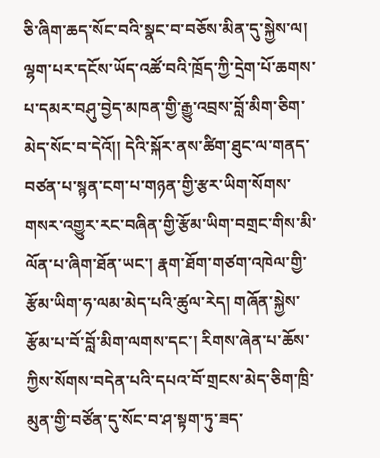ཅི་ཞིག་ཆད་སོང་བའི་སྣང་བ་བཅོས་མིན་དུ་སྐྱེས་ལ། ལྷག་པར་དངོས་ཡོད་འཚོ་བའི་ཁྲོད་ཀྱི་དྲེག་པོ་ཆགས་པ་དམར་བཤུ་བྱེད་མཁན་གྱི་རྒྱུ་འབྲས་བློ་མིག་ཅིག་མེད་སོང་བ་དེའོ།། དེའི་སྐོར་ནས་ཚིག་ཐུང་ལ་གནད་བཙན་པ་སྙན་ངག་པ་གཉན་གྱི་རྩར་ཡིག་སོགས་གསར་འགྱུར་རང་བཞིན་གྱི་རྩོམ་ཡིག་བགྲང་གིས་མི་ལོན་པ་ཞིག་ཐོན་ཡང་། རྣག་ཐོག་གཙག་འཁེལ་གྱི་རྩོམ་ཡིག་ཧ་ལམ་མེད་པའི་ཚུལ་རེད། གཞོན་སྐྱེས་རྩོམ་པ་བོ་བློ་མིག་ལགས་དང་། རིགས་ཞེན་པ་ཆོས་ཀྱིས་སོགས་བདེན་པའི་དཔའ་བོ་གྲངས་མེད་ཅིག་ཁྲི་མུན་གྱི་བཙོན་དུ་སོང་བ་ཤ་སྟག་ཏུ་ཟད་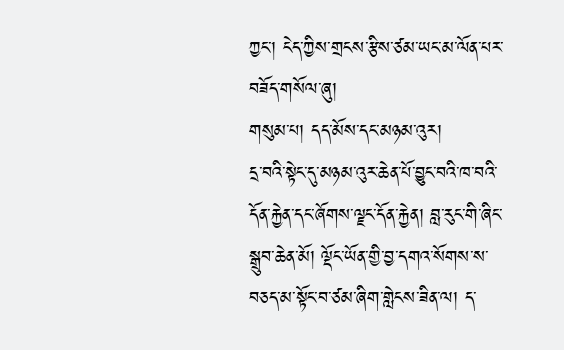ཀྱང་། ངེད་ཀྱིས་གྲངས་རྩིས་ཙམ་ཡང་མ་ལོན་པར་བཟོད་གསོལ་ཞུ།
གསུམ་པ། དད་མོས་དང་མཉམ་འུར།
དྲ་བའི་སྟེང་དུ་མཉམ་འུར་ཆེན་པོ་བྱུང་བའི་ཁ་བའི་དོན་རྐྱེན་དང་ཞོགས་ལྗང་དོན་རྐྱེན། བླ་རུང་གི་ཞིང་སྒྲུབ་ཆེན་མོ། ལྡོང་ཡོན་གྱི་བྱ་དགའ་སོགས་ས་བཅད་མ་སྟོང་བ་ཙམ་ཞིག་གླེངས་ཟིན་ལ། ད་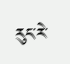རུང་རེ་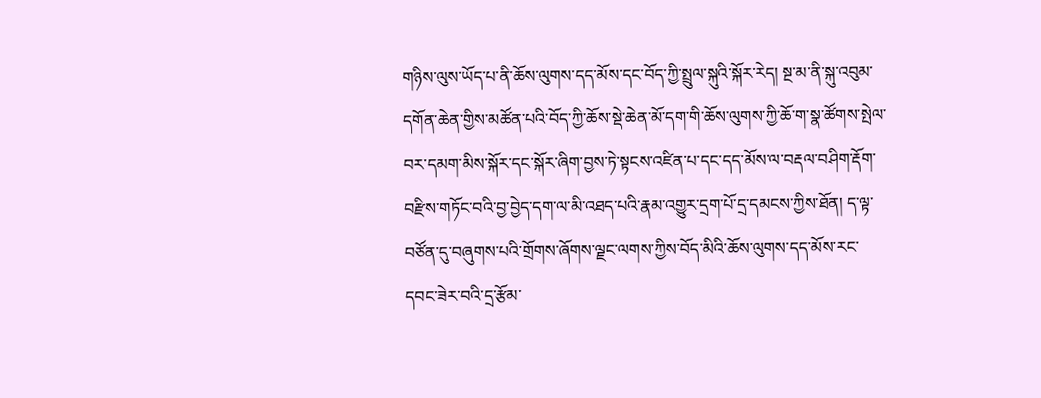གཉིས་ལུས་ཡོད་པ་ནི་ཆོས་ལུགས་དད་མོས་དང་བོད་ཀྱི་སྤྲུལ་སྐུའི་སྐོར་རེད། སྔ་མ་ནི་སྐུ་འབུམ་དགོན་ཆེན་གྱིས་མཚོན་པའི་བོད་ཀྱི་ཆོས་སྡེ་ཆེན་མོ་དག་གི་ཆོས་ལུགས་ཀྱི་ཆོ་ག་སྣ་ཚོགས་སྤེལ་བར་དམག་མིས་སྐོར་དང་སྐོར་ཞིག་བྱས་ཏེ་སྟངས་འཛིན་པ་དང་དད་མོས་ལ་བརྡལ་བཤིག་རྡོག་བརྫིས་གཏོང་བའི་བྱ་བྱེད་དག་ལ་མི་འཐད་པའི་རྣམ་འགྱུར་དྲག་པོ་དྲ་དམངས་ཀྱིས་ཐོན། ད་ལྟ་བཙོན་དུ་བཞུགས་པའི་གྲོགས་ཞོགས་ལྗང་ལགས་ཀྱིས་བོད་མིའི་ཆོས་ལུགས་དད་མོས་རང་དབང་ཟེར་བའི་དྲ་རྩོམ་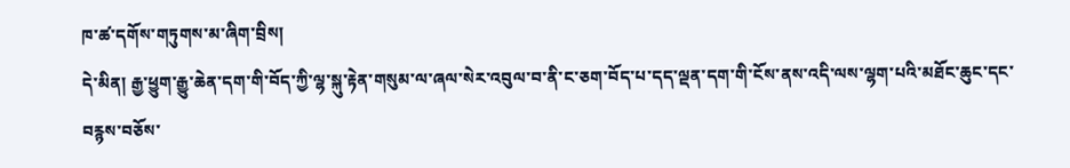ཁ་ཚ་དགོས་གཏུགས་མ་ཞིག་བྲིས།
དེ་མིན། རྒྱ་ཕྱུག་རྒྱུ་ཆེན་དག་གི་བོད་ཀྱི་ལྷ་སྐུ་རྟེན་གསུམ་ལ་ཞལ་སེར་འབུལ་བ་ནི་ང་ཅག་བོད་པ་དད་ལྡན་དག་གི་ངོས་ནས་འདི་ལས་ལྷག་པའི་མཐོང་ཆུང་དང་བརྙས་བཅོས་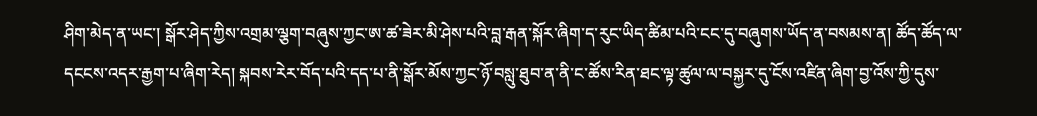ཤིག་མེད་ན་ཡང་། སྒོར་ཤེད་ཀྱིས་འགྲམ་ལྕག་བཞུས་ཀྱང་ཨ་ཚ་ཟེར་མི་ཤེས་པའི་བླ་རྒན་སྐོར་ཞིག་ད་རུང་ཡིད་ཚིམ་པའི་ངང་དུ་བཞུགས་ཡོད་ན་བསམས་ན། ཚོད་ཚོད་ལ་དངངས་འདར་རྒྱག་པ་ཞིག་རེད། སྐབས་རེར་བོད་པའི་དད་པ་ནི་སྒོར་མོས་ཀྱང་ཉོ་བསླུ་ཐུབ་ན་ནི་ང་ཚོས་རིན་ཐང་ལྟ་ཚུལ་ལ་བསྐྱར་དུ་ངོས་འཛིན་ཞིག་བྱ་འོས་ཀྱི་དུས་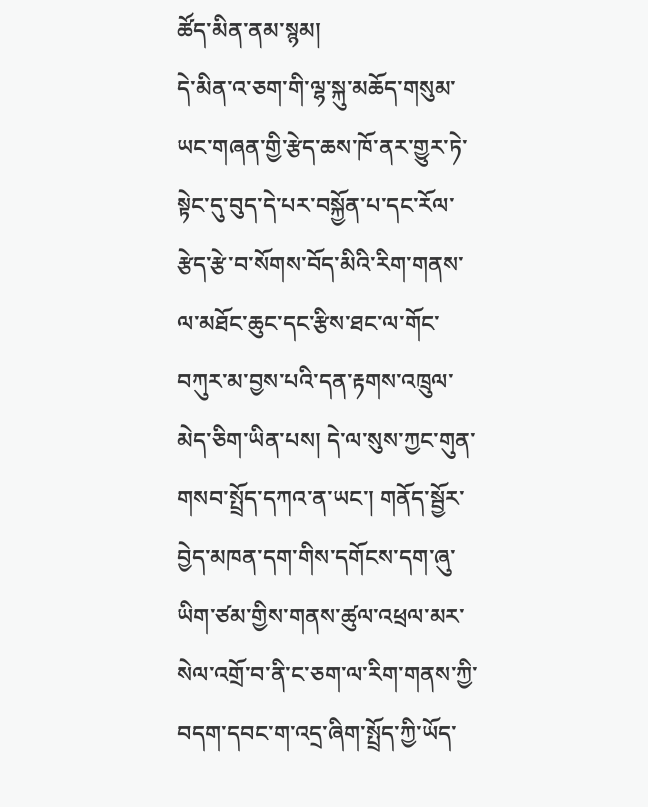ཚོད་མིན་ནམ་སྙམ།
དེ་མིན་འ་ཅག་གི་ལྷ་སྐུ་མཆོད་གསུམ་ཡང་གཞན་གྱི་རྩེད་ཆས་ཁོ་ནར་གྱུར་ཏེ་སྟེང་དུ་བུད་དེ་པར་བསྐྱོན་པ་དང་རོལ་རྩེད་རྩེ་བ་སོགས་བོད་མིའི་རིག་གནས་ལ་མཐོང་ཆུང་དང་རྩིས་ཐང་ལ་གོང་བཀུར་མ་བྱས་པའི་དན་རྟགས་འཁྲུལ་མེད་ཅིག་ཡིན་པས། དེ་ལ་སུས་ཀྱང་གུན་གསབ་སྤྲོད་དཀའ་ན་ཡང་། གནོད་སྦྱོར་བྱེད་མཁན་དག་གིས་དགོངས་དག་ཞུ་ཡིག་ཙམ་གྱིས་གནས་ཚུལ་འཕྲལ་མར་སེལ་འགྲོ་བ་ནི་ང་ཅག་ལ་རིག་གནས་ཀྱི་བདག་དབང་ག་འདྲ་ཞིག་སྤྲོད་ཀྱི་ཡོད་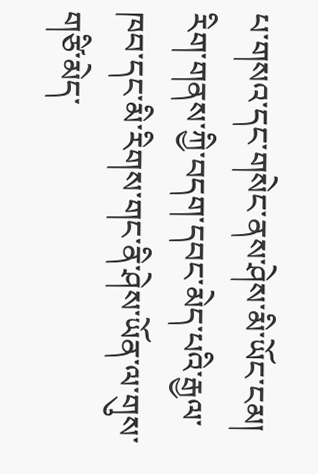པ་གསའ་དང་གསེང་ནས་ཤེས་མི་ཡོང་ངམ། རིག་གནས་ཀྱི་བདག་དབང་མེད་པའི་རྒྱལ་ཁབ་དང་མི་རིགས་གང་ནི་ཤེས་ཡོན་ལ་གུས་གཙི་མེད་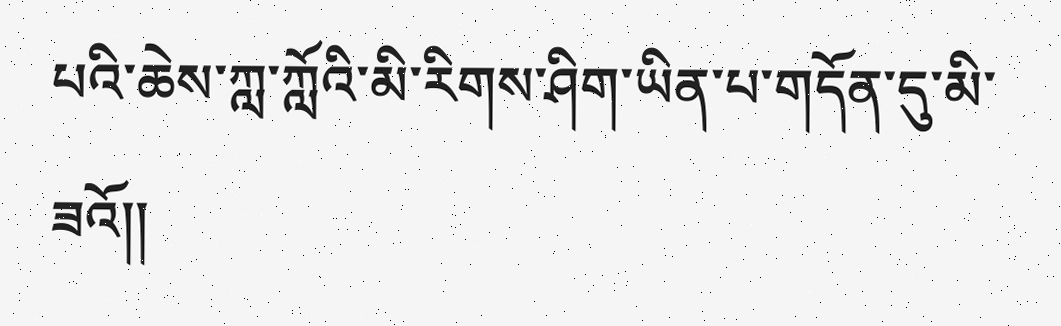པའི་ཆེས་ཀླ་ཀློའི་མི་རིགས་ཤིག་ཡིན་པ་གདོན་དུ་མི་ཟའོ།།